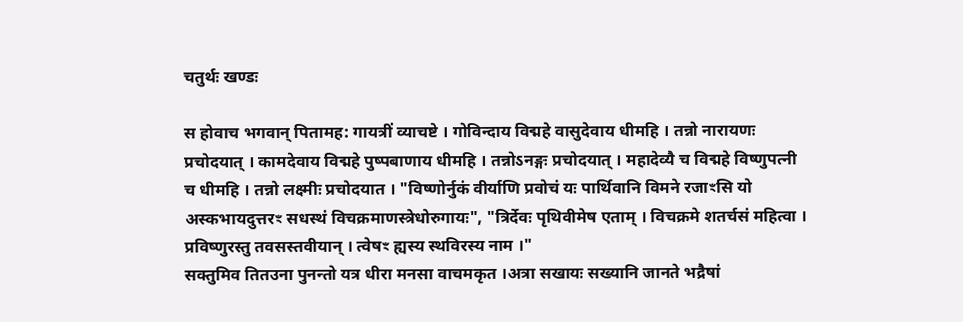चतुर्थः खण्डः

स होवाच भगवान् पितामह: गायत्रीं व्याचष्टे । गोविन्दाय विद्महे वासुदेवाय धीमहि । तन्नो नारायणः प्रचोदयात् । कामदेवाय विद्महे पुष्पबाणाय धीमहि । तन्नोऽनङ्गः प्रचोदयात् । महादेव्यै च विद्महे विष्णुपत्नी च धीमहि । तन्नो लक्ष्मीः प्रचोदयात । "विष्णोर्नुकं वीर्याणि प्रवोचं यः पार्थिवानि विमने रजाꣳसि यो अस्कभायदुत्तरꣳ सधस्थं विचक्रमाणस्त्रेधोरुगायः", "त्रिर्देवः पृथिवीमेष एताम् । विचक्रमे शतर्चसं महित्वा । प्रविष्णुरस्तु तवसस्तवीयान् । त्वेषꣳ ह्यस्य स्थविरस्य नाम ।"
सक्तुमिव तितउना पुनन्तो यत्र धीरा मनसा वाचमकृत ।अत्रा सखायः सख्यानि जानते भद्रैषां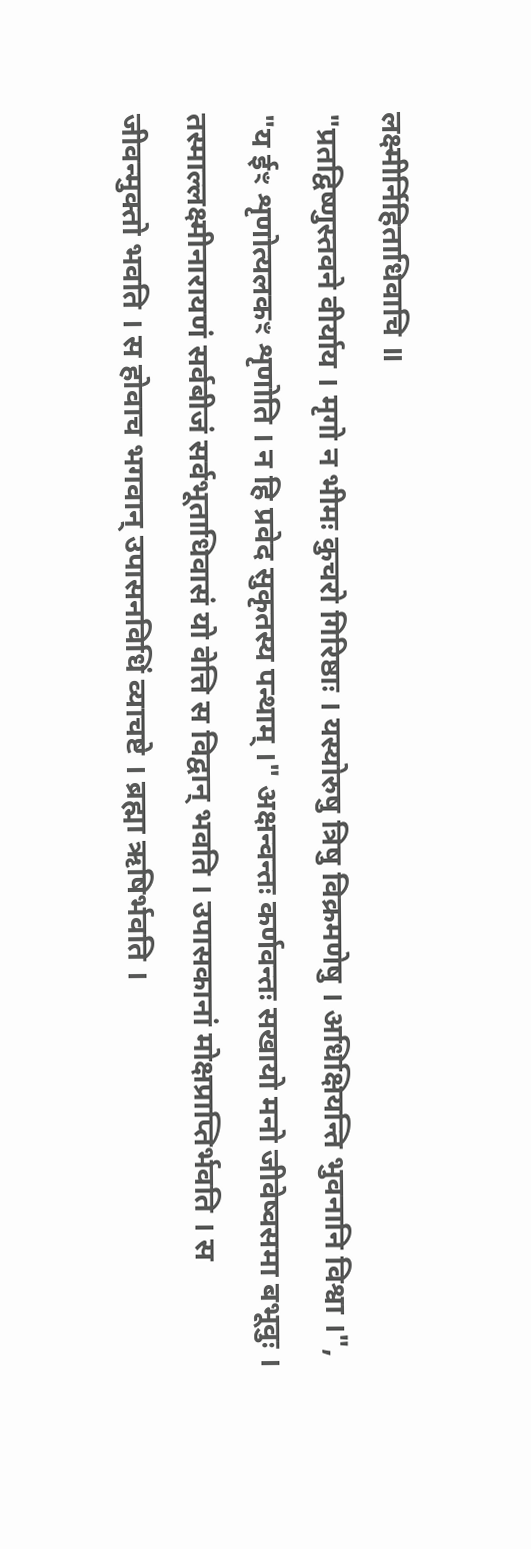लक्ष्मीर्निहिताधिवाचि ॥
"प्रतद्विष्णुस्तवने वीर्याय । मृगो न भीमः कुचरो गिरिष्ठाः । यस्योरुषु त्रिषु विक्रमणेषु । अधिक्षियन्ति भुवनानि विश्वा ।", "य ईꣳ शृणोत्यलकꣳ शृणोति । न हि प्रवेद सुकृतस्य पन्थाम् ।" अक्षन्वन्तः कर्णवन्तः सखायो मनो जीवेष्वसमा बभूवुः । तस्माल्लक्ष्मीनारायणं सर्वबीजं सर्वभूताधिवासं यो वेत्ति स विद्वान् भवति । उपासकानां मोक्षप्राप्तिर्भवति । स जीवन्मुक्तो भवति । स होवाच भगवान् उपासनविधिं व्याचष्टे । ब्रह्मा ऋषिर्भवति ।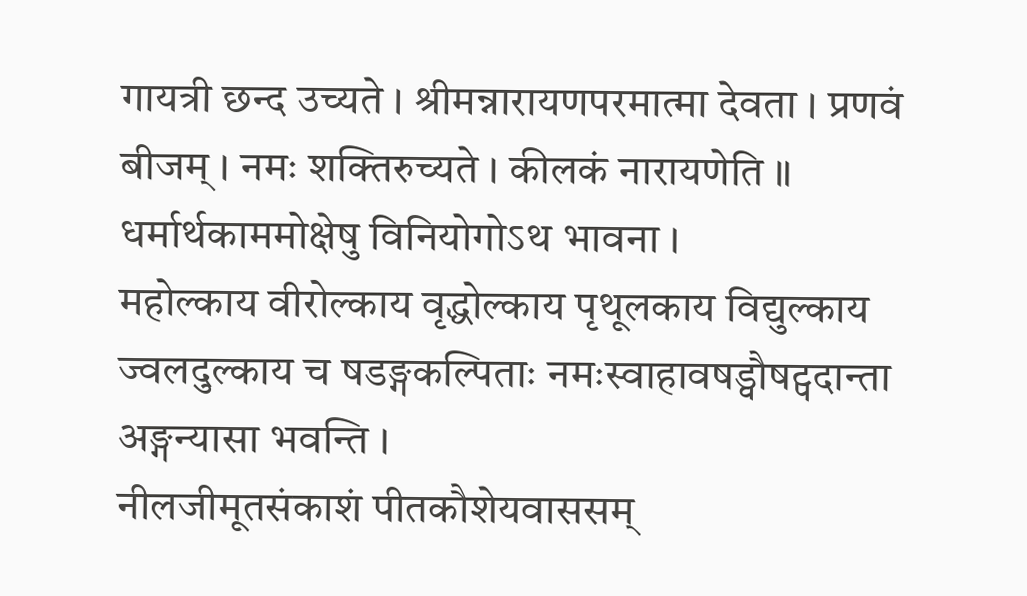गायत्री छन्द उच्यते । श्रीमन्नारायणपरमात्मा देवता । प्रणवं बीजम् । नमः शक्तिरुच्यते । कीलकं नारायणेति ॥
धर्मार्थकाममोक्षेषु विनियोगोऽथ भावना ।
महोल्काय वीरोल्काय वृद्धोल्काय पृथूलकाय विद्युल्काय ज्वलदुल्काय च षडङ्गकल्पिताः नमःस्वाहावषड्वौषट्पदान्ता अङ्गन्यासा भवन्ति ।
नीलजीमूतसंकाशं पीतकौशेयवाससम्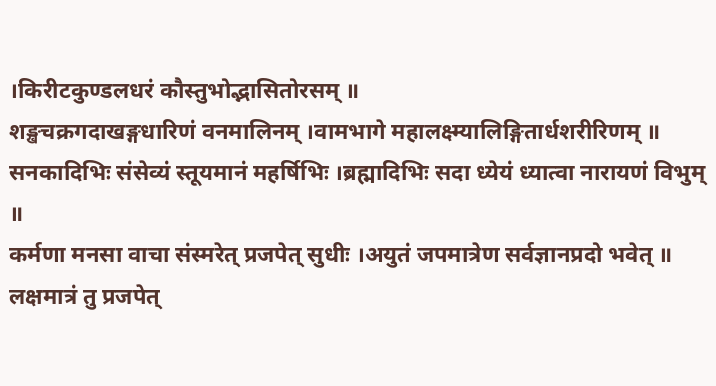।किरीटकुण्डलधरं कौस्तुभोद्भासितोरसम् ॥
शङ्खचक्रगदाखङ्गधारिणं वनमालिनम् ।वामभागे महालक्ष्म्यालिङ्गितार्धशरीरिणम् ॥
सनकादिभिः संसेव्यं स्तूयमानं महर्षिभिः ।ब्रह्मादिभिः सदा ध्येयं ध्यात्वा नारायणं विभुम् ॥
कर्मणा मनसा वाचा संस्मरेत् प्रजपेत् सुधीः ।अयुतं जपमात्रेण सर्वज्ञानप्रदो भवेत् ॥
लक्षमात्रं तु प्रजपेत्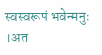स्वस्वरूपं भवेन्मनुः ।अत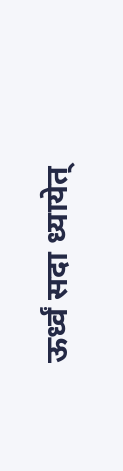ऊर्ध्वं सदा ध्यायेत्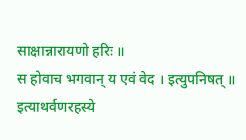साक्षान्नारायणो हरिः ॥
स होवाच भगवान् य एवं वेद । इत्युपनिषत् ॥
इत्याथर्वणरहस्ये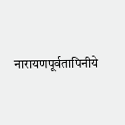नारायणपूर्वतापिनीये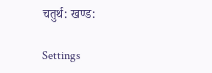चतुर्थ: खण्ड:

Settings